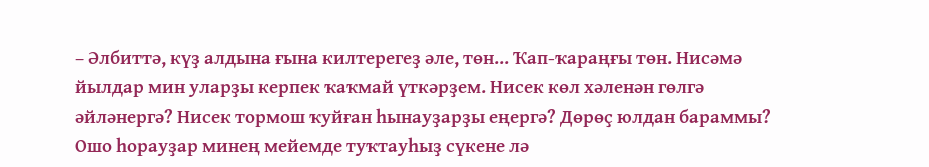– Әлбиттә, күҙ алдына ғына килтерегеҙ әле, төн... Ҡап-ҡараңғы төн. Нисәмә йылдар мин уларҙы керпек ҡаҡмай үткәрҙем. Нисек көл хәленән гөлгә әйләнергә? Нисек тормош ҡуйған һынауҙарҙы еңергә? Дөрөҫ юлдан бараммы? Ошо һорауҙар минең мейемде туҡтауһыҙ сүкене лә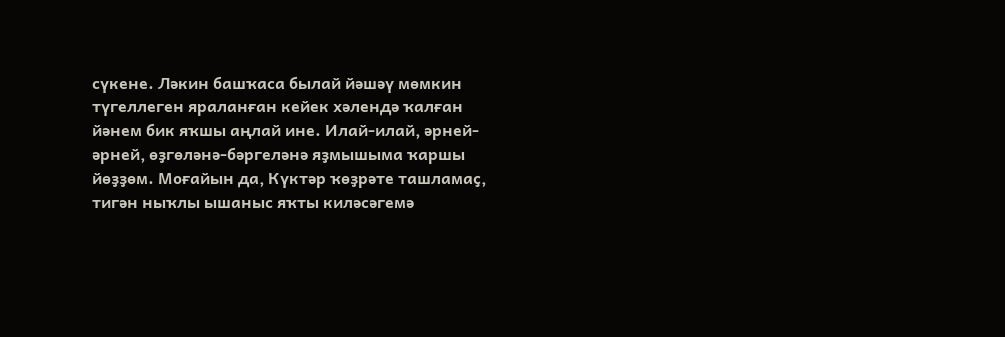сүкене. Ләкин башҡаса былай йәшәү мөмкин түгеллеген яраланған кейек хәлендә ҡалған йәнем бик яҡшы аңлай ине. Илай-илай, әрней-әрней, өҙгөләнә-бәргеләнә яҙмышыма ҡаршы йөҙҙөм. Моғайын да, Күктәр ҡөҙрәте ташламаҫ, тигән ныҡлы ышаныс яҡты киләсәгемә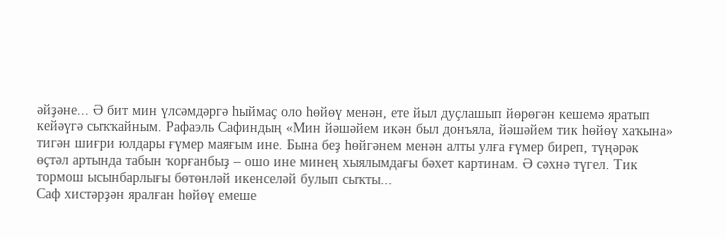әйҙәне... Ә бит мин үлсәмдәргә һыймаҫ оло һөйөү менән, ете йыл дуҫлашып йөрөгән кешемә яратып кейәүгә сыҡҡайным. Рафаэль Сафиндың «Мин йәшәйем икән был донъяла, йәшәйем тик һөйөү хаҡына» тигән шиғри юлдары ғүмер маяғым ине. Бына беҙ һөйгәнем менән алты улға ғүмер биреп, түңәрәк өҫтәл артында табын ҡорғанбыҙ – ошо ине минең хыялымдағы бәхет картинам. Ә сәхнә түгел. Тик тормош ысынбарлығы бөтөнләй икенселәй булып сыҡты...
Саф хистәрҙән яралған һөйөү емеше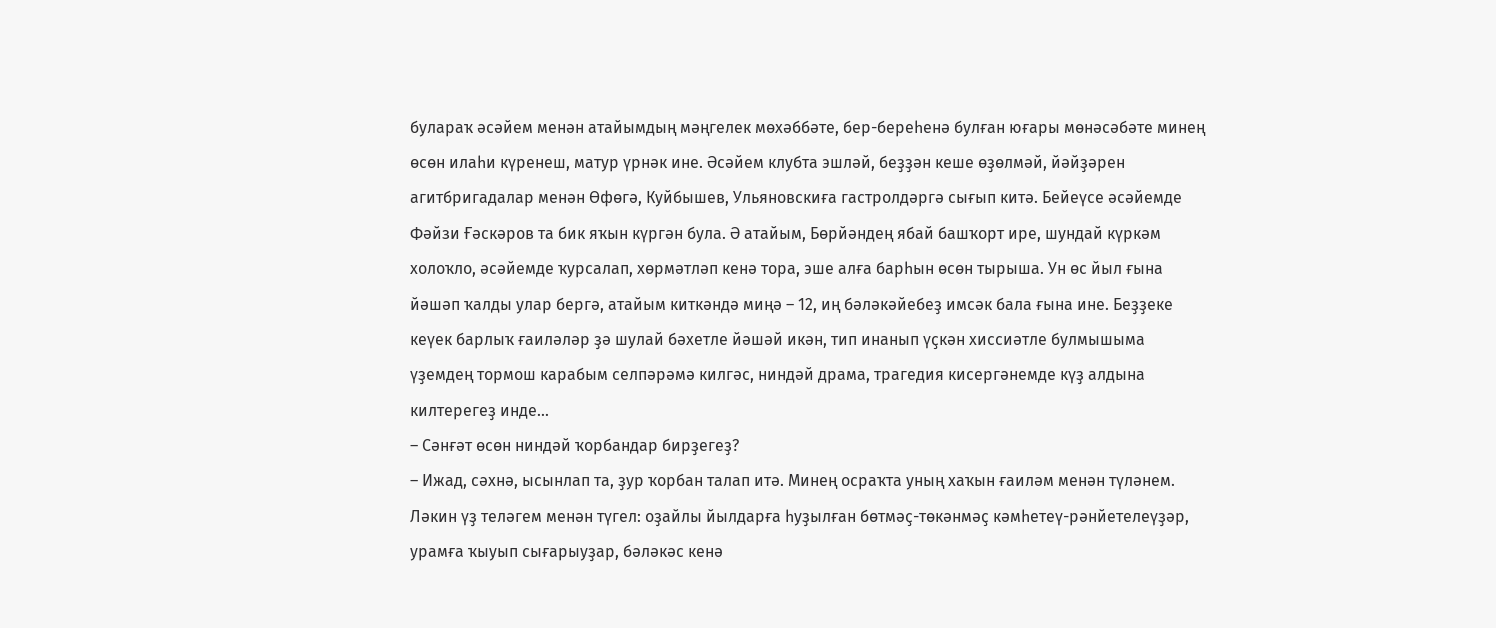булараҡ әсәйем менән атайымдың мәңгелек мөхәббәте, бер-береһенә булған юғары мөнәсәбәте минең өсөн илаһи күренеш, матур үрнәк ине. Әсәйем клубта эшләй, беҙҙән кеше өҙөлмәй, йәйҙәрен агитбригадалар менән Өфөгә, Куйбышев, Ульяновскиға гастролдәргә сығып китә. Бейеүсе әсәйемде Фәйзи Ғәскәров та бик яҡын күргән була. Ә атайым, Бөрйәндең ябай башҡорт ире, шундай күркәм холоҡло, әсәйемде ҡурсалап, хөрмәтләп кенә тора, эше алға барһын өсөн тырыша. Ун өс йыл ғына йәшәп ҡалды улар бергә, атайым киткәндә миңә – 12, иң бәләкәйебеҙ имсәк бала ғына ине. Беҙҙеке кеүек барлыҡ ғаиләләр ҙә шулай бәхетле йәшәй икән, тип инанып үҫкән хиссиәтле булмышыма үҙемдең тормош карабым селпәрәмә килгәс, ниндәй драма, трагедия кисергәнемде күҙ алдына килтерегеҙ инде...
– Сәнғәт өсөн ниндәй ҡорбандар бирҙегеҙ?
– Ижад, сәхнә, ысынлап та, ҙур ҡорбан талап итә. Минең осраҡта уның хаҡын ғаиләм менән түләнем. Ләкин үҙ теләгем менән түгел: оҙайлы йылдарға һуҙылған бөтмәҫ-төкәнмәҫ кәмһетеү-рәнйетелеүҙәр, урамға ҡыуып сығарыуҙар, бәләкәс кенә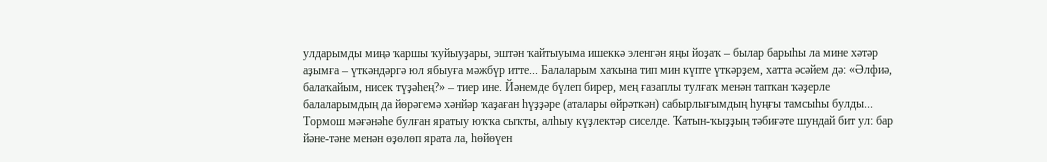улдарымды миңә ҡаршы ҡуйыуҙары, эштән ҡайтыуыма ишеккә эленгән яңы йоҙаҡ – былар барыһы ла мине хәтәр аҙымға – үткәндәргә юл ябыуға мәжбүр итте... Балаларым хаҡына тип мин күпте үткәрҙем, хатта әсәйем дә: «Әлфиә, балаҡайым, нисек түҙәһең?» – тиер ине. Йәнемде бүлеп бирер, мең ғазаплы тулғаҡ менән тапҡан ҡәҙерле балаларымдың да йөрәгемә хәнйәр ҡаҙаған һүҙҙәре (аталары өйрәткән) сабырлығымдың һуңғы тамсыһы булды... Тормош мәғәнәһе булған яратыу юҡҡа сыҡты, алһыу күҙлектәр сиселде. Ҡатын-ҡыҙҙың тәбиғәте шундай бит ул: бар йәне-тәне менән өҙөлөп ярата ла, һөйөүен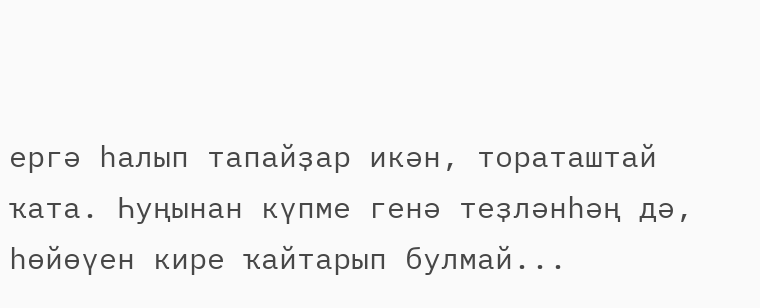ергә һалып тапайҙар икән, тораташтай ҡата. Һуңынан күпме генә теҙләнһәң дә, һөйөүен кире ҡайтарып булмай...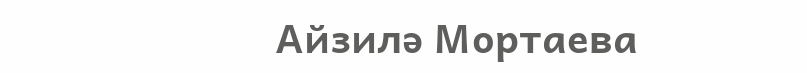Айзилә Мортаева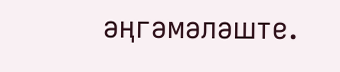әңгәмәләште.